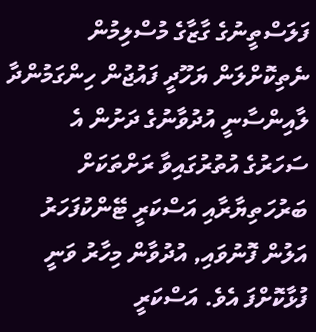ފަލަސްތީނުގެ ގާޒާގެ މުސްލިމުން ނެތިކޮށްލަން ޔަހޫދީ ފައުޖުން ހިންގަމުންދާ ލާއިންސާނީ އުދުވާނުގެ ދަށުން އެ ސަހަރުގެ އުތުރުގައިވާ ރަށްތަކަށް ބަރުހަތިޔާރާއި އަސްކަރީ ޓޭންކުފަހަރު އަލުން ފޮނުވައި, އުދުވާން މިހާރު ވަނީ ފުޅާކޮށްފަ އެވެ. އަސްކަރީ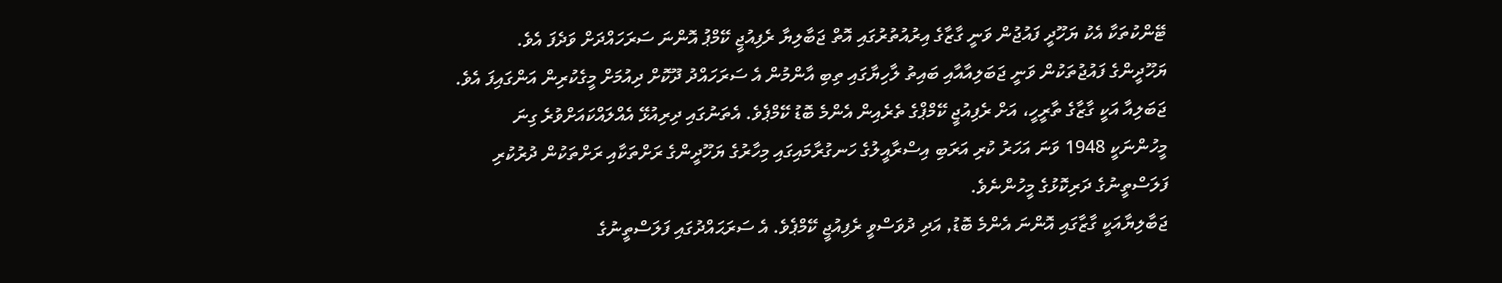ޓޭންކުތަކާ އެކު ޔަހޫދީ ފައުޖުން ވަނީ ގާޒާގެ އިރުއުތުރުގައި އޮތް ޖަބާލިޔާ ރެފިއުޖީ ކޭމްޕު އޮންނަ ސަރަހައްދަށް ވަދެފަ އެވެ.
ޔަހޫދީންގެ ފައުޖުތަކުން ވަނީ ޖަބަލިއާއާއި ބައިތު ލާހިޔާގައި ތިބި އާންމުން އެ ސަރަހައްދު ދޫކޮށް ދިއުމަށް މީގެކުރިން އަންގައިފަ އެވެ.
ޖަބަލިއާ އަކީ ގާޒާގެ ތާރީހީ، އަށް ރެފިއުޖީ ކޭމްޕްގެ ތެރެއިން އެންމެ ބޮޑު ކޭމްޕެވެ. އެތަނުގައި ދިރިއުޅޭ އެއްލައްކައަށްވުރެ ގިނަ މީހުންނަކީ 1948 ވަނަ އަހަރު ކުރި އަރަބި އިސްރާއީލުގެ ހަނގުރާމައިގައި މިހާރުގެ ޔަހޫދީންގެ ރަށްތަކާއި ރަށްތަކުން ދުރުކުރި ފަލަސްތީނުގެ ދަރިކޮޅުގެ މީހުންނެވެ.
ޖަބާލިޔާއަކީ ގާޒާގައި އޮންނަ އެންމެ ބޮޑު, އަދި ދުވަސްވީ ރެފިއުޖީ ކޭމްޕެވެ. އެ ސަރަޙައްދުގައި ފަލަސްތީނުގެ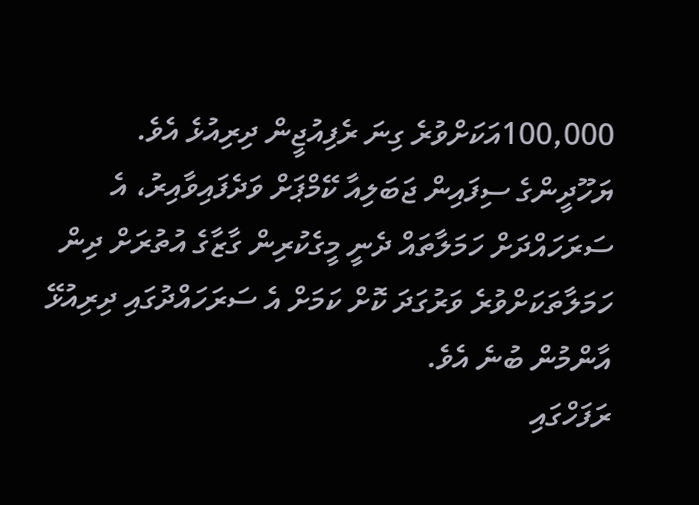100,000އަކަށްވުރެ ގިނަ ރެފިއުޖީން ދިރިއުޅެ އެވެ.
ޔަހޫދީންގެ ސިފައިން ޖަބަލިއާ ކޭމްޕަށް ވަދެފައިވާއިރު، އެ ސަރަހައްދަށް ހަމަލާތައް ދެނީ މީގެކުރިން ގާޒާގެ އުތުރަށް ދިން ހަމަލާތަކަށްވުރެ ވަރުގަދަ ކޮށް ކަމަށް އެ ސަރަހައްދުގައި ދިރިއުޅޭ އާންމުން ބުނެ އެވެ.
ރަފަހްގައި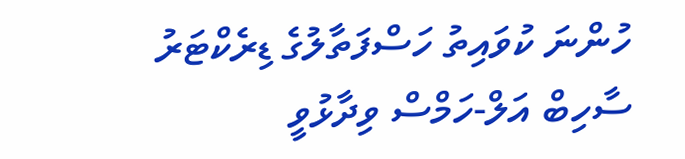ހުންނަ ކުވައިތު ހަސްފަތާލުގެ ޑިރެކްޓަރު ސާހިބް އަލް-ހަމްސް ވިދާޅުވީ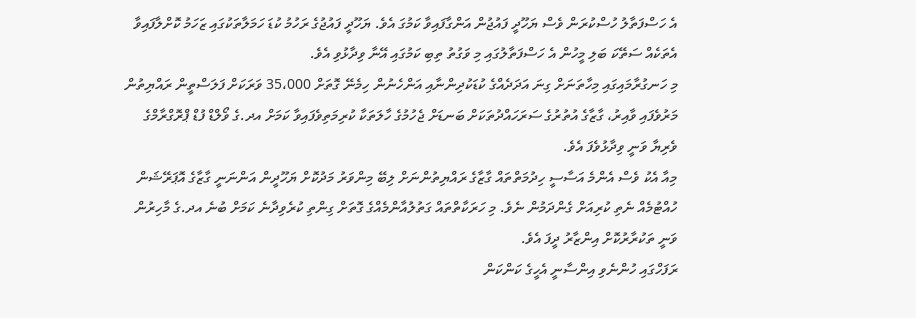އެ ހަސްފަތާލު ހުސްކުރަން ވެސް ޔަހޫދީ ފައުޖުން އަންގާފައިވާ ކަމުގަ އެވެ. ޔަހޫދީ ފައުޖުގެ ރަހުމު ކުޑަ ހަމަލާތަކުގައި ޒަހަމު ކޮށްލާފައިވާ އެތަކެއް ސަތޭކަ ބަލި މީހުން އެ ހަސްފަތާލުގައި މި ވަގުތު ތިބި ކަމުގައި އޭނާ ވިދާޅުވި އެވެ.
މި ހަނގުރާމައިގައި މިހާތަނަށް ގިނަ އަދަދެއްގެ ކުޑަކުދިންނާއި އަންހެނުން ހިމެނޭ ގޮތަށް 35،000 ވަރަކަށް ފަލަސްތީން ރައްޔިތުން މަރުވެފައި ވާއިރު، ގާޒާގެ އުތުރުގެ ސަރަހައްދުތަކަށް ބަނޑަށް ޖެހުމުގެ ހާލަތަކާ ކުރިމަތިވެފައިވާ ކަމަށް އދ.ގެ ވޯލްޑް ފުޑް ޕްރޮގްރާމްގެ ވެރިޔާ ވަނީ ވިދާޅުވެފަ އެވެ.
މިއާ އެކު ވެސް އެންމެ އަސާސީ ހިދުމަތްތައް ގާޒާގެ ރައްޔިތުންނަށް ލިބޭ މިންވަރު މަދުކޮށް ޔަހޫދީން އަންނަނީ ގާޒާގެ އޮޕަރޭޝަން ހުއްޓުމެއް ނެތި ކުރިއަށް ގެންދަމުން ނެވެ. މި ހަރަކާތްތައް ގަތުލުއާންމެއްގެ ގޮތަށް ގިންތި ކުރެވިދާނެ ކަމަށް ބުނެ އދ.ގެ މާހިރުން ވަނީ ތަކުރާރުކޮށް އިންޒާރު ދީފަ އެވެ.
ރަފަހްގައި ހުންނެވި އިންސާނީ އެހީގެ ކަންކަން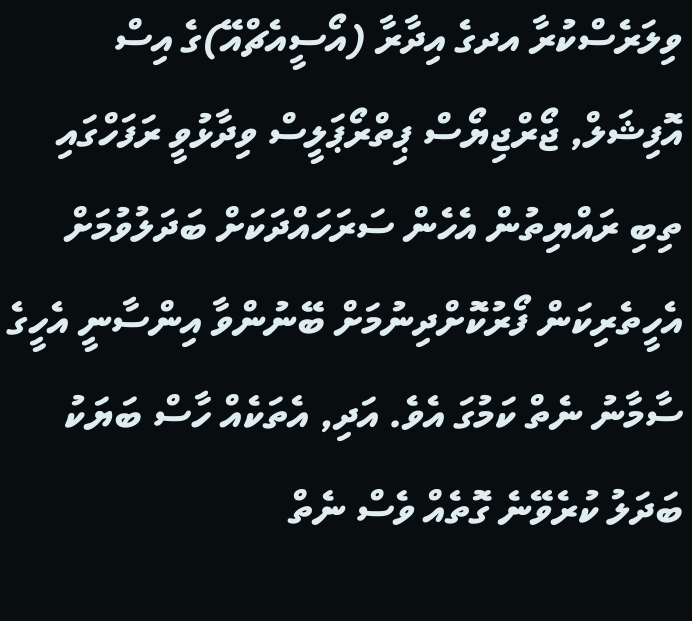ވިލަރެސްކުރާ އދގެ އިދާރާ (އޯސީއެޗްއޭ)ގެ އިސް އޮފިޝަލް, ޖޯރްޖިޔޯސް ޕިތްރޯޕަލީސް ވިދާޅުވީ ރަފަހްގައި ތިބި ރައްޔިތުން އެހެން ސަރަހައްދަކަށް ބަދަލުވުމަށް އެހީތެރިކަން ފޯރުކޮށްދިނުމަށް ބޭނުންވާ އިންސާނީ އެހީގެ ސާމާނު ނެތް ކަމުގަ އެވެ. އަދި, އެތަކެއް ހާސް ބަޔަކު ބަދަލު ކުރެވޭނެ ގޮތެއް ވެސް ނެތް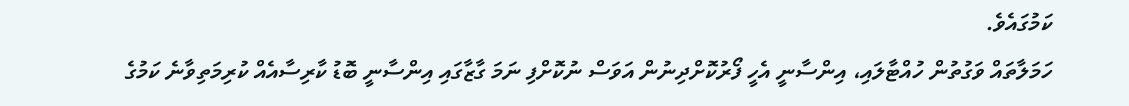ކަމުގައެވެ.
ހަމަލާތައް ވަގުތުން ހުއްޓާލައި، އިންސާނީ އެހީ ފޯރުކޮށްދިނުން އަވަސް ނުކޮށްފި ނަމަ ގާޒާގައި އިންސާނީ ބޮޑު ކާރިސާއެއް ކުރިމަތިވާނެ ކަމުގެ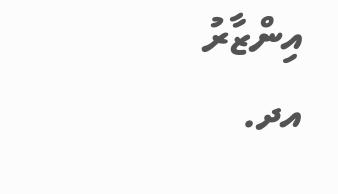އިންޒާރު އދ.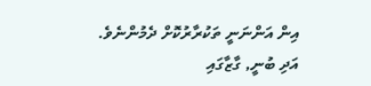އިން އަންނަނީ ތަކުރާރުކޮށް ދެމުންނެވެ. އަދި ބުނީ, ގާޒާގައި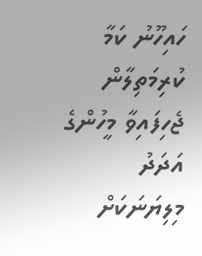ހައިހޫނު ކަމާ ކުރިމަތިލާން ޖެހިފައިވާ މީހުންގެ އަދަދު މިލިޔަނަކަށް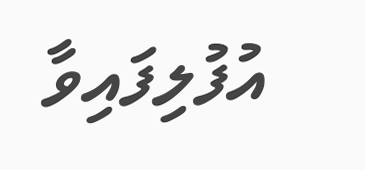އުފުލިފައިވާ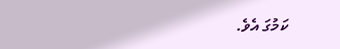ކަމުގަ އެވެ.